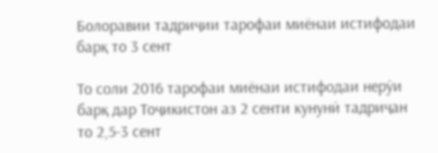Болоравии тадриҷии тарофаи миёнаи истифодаи барқ то 3 сент

То соли 2016 тарофаи миёнаи истифодаи нерӯи барқ дар Тоҷикистон аз 2 сенти кунунӣ тадриҷан то 2,5-3 сент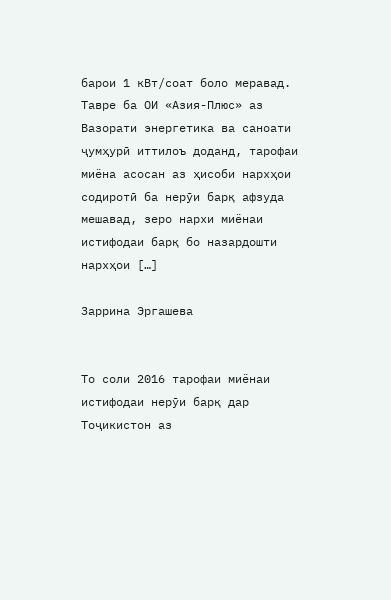барои 1 кВт/соат боло меравад. Тавре ба ОИ «Азия-Плюс» аз Вазорати энергетика ва саноати ҷумҳурӣ иттилоъ доданд, тарофаи миёна асосан аз ҳисоби нархҳои содиротӣ ба нерӯи барқ афзуда мешавад, зеро нархи миёнаи истифодаи барқ бо назардошти нархҳои […]

Заррина Эргашева


То соли 2016 тарофаи миёнаи истифодаи нерӯи барқ дар Тоҷикистон аз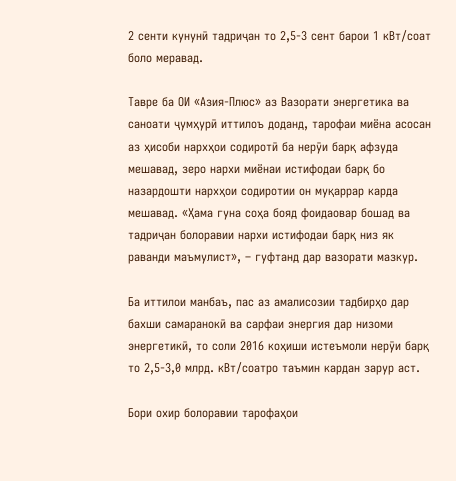2 сенти кунунӣ тадриҷан то 2,5-3 сент барои 1 кВт/соат боло меравад.

Тавре ба ОИ «Азия-Плюс» аз Вазорати энергетика ва саноати ҷумҳурӣ иттилоъ доданд, тарофаи миёна асосан аз ҳисоби нархҳои содиротӣ ба нерӯи барқ афзуда мешавад, зеро нархи миёнаи истифодаи барқ бо назардошти нархҳои содиротии он муқаррар карда мешавад. «Ҳама гуна соҳа бояд фоидаовар бошад ва тадриҷан болоравии нархи истифодаи барқ низ як раванди маъмулист», – гуфтанд дар вазорати мазкур.

Ба иттилои манбаъ, пас аз амалисозии тадбирҳо дар бахши самаранокӣ ва сарфаи энергия дар низоми энергетикӣ, то соли 2016 коҳиши истеъмоли нерӯи барқ то 2,5-3,0 млрд. кВт/соатро таъмин кардан зарур аст.

Бори охир болоравии тарофаҳои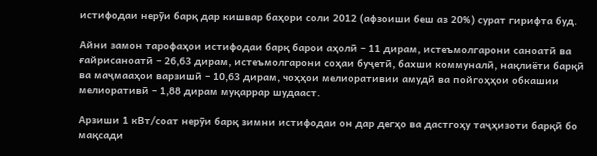истифодаи нерӯи барқ дар кишвар баҳори соли 2012 (афзоиши беш аз 20%) сурат гирифта буд.

Айни замон тарофаҳои истифодаи барқ барои аҳолӣ – 11 дирам, истеъмолгарони саноатӣ ва ғайрисаноатӣ – 26,63 дирам, истеъмолгарони соҳаи буҷетӣ, бахши коммуналӣ, нақлиёти барқӣ ва маҷмааҳои варзишӣ – 10,63 дирам, чоҳҳои мелиоративии амудӣ ва пойгоҳҳои обкашии мелиоративӣ – 1,88 дирам муқаррар шудааст.

Арзиши 1 кВт/соат нерӯи барқ зимни истифодаи он дар дегҳо ва дастгоҳу таҷҳизоти барқӣ бо мақсади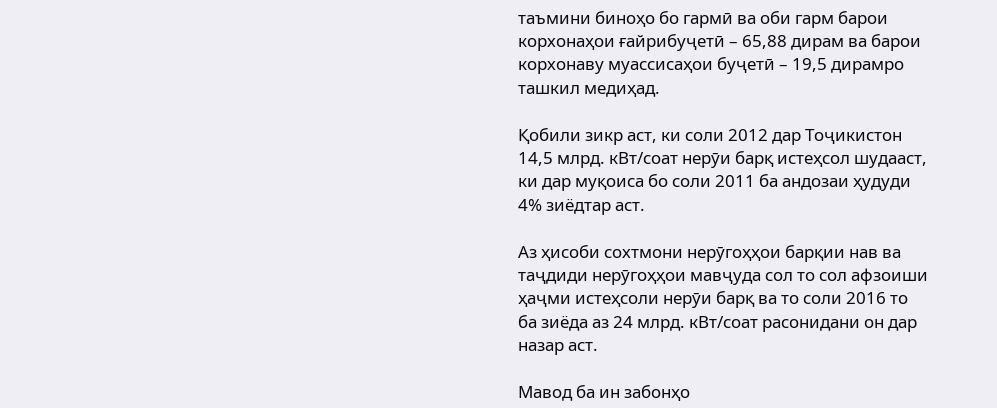таъмини биноҳо бо гармӣ ва оби гарм барои корхонаҳои ғайрибуҷетӣ – 65,88 дирам ва барои корхонаву муассисаҳои буҷетӣ – 19,5 дирамро ташкил медиҳад.

Қобили зикр аст, ки соли 2012 дар Тоҷикистон 14,5 млрд. кВт/соат нерӯи барқ истеҳсол шудааст, ки дар муқоиса бо соли 2011 ба андозаи ҳудуди 4% зиёдтар аст.

Аз ҳисоби сохтмони нерӯгоҳҳои барқии нав ва таҷдиди нерӯгоҳҳои мавҷуда сол то сол афзоиши ҳаҷми истеҳсоли нерӯи барқ ва то соли 2016 то ба зиёда аз 24 млрд. кВт/соат расонидани он дар назар аст.

Мавод ба ин забонҳо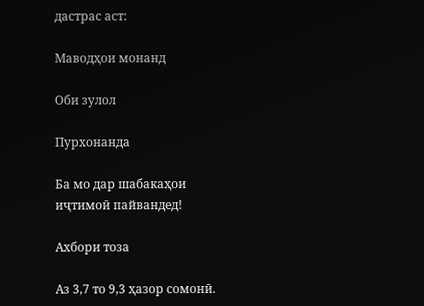дастрас аст:

Маводҳои монанд

Оби зулол

Пурхонанда

Ба мо дар шабакаҳои иҷтимоӣ пайвандед!

Ахбори тоза

Аз 3,7 то 9,3 ҳазор сомонӣ.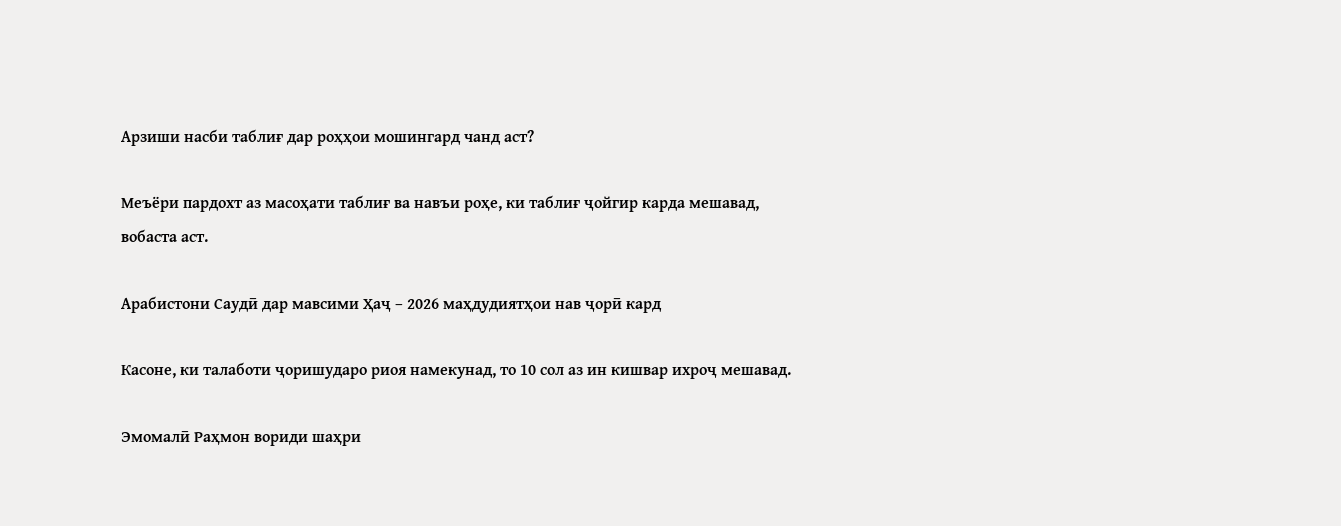Арзиши насби таблиғ дар роҳҳои мошингард чанд аст?

Меъёри пардохт аз масоҳати таблиғ ва навъи роҳе, ки таблиғ ҷойгир карда мешавад, вобаста аст.

Арабистони Саудӣ дар мавсими Ҳаҷ – 2026 маҳдудиятҳои нав ҷорӣ кард

Касоне, ки талаботи ҷоришударо риоя намекунад, то 10 сол аз ин кишвар ихроҷ мешавад.

Эмомалӣ Раҳмон вориди шаҳри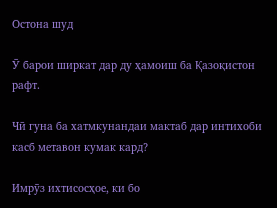Остона шуд

Ӯ барои ширкат дар ду ҳамоиш ба Қазоқистон рафт.

Чӣ гуна ба хатмкунандаи мактаб дар интихоби касб метавон кумак кард?

Имрӯз ихтисосҳое, ки бо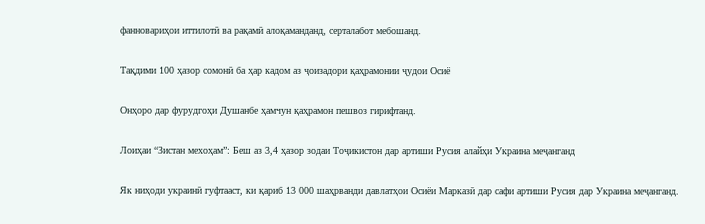фанновариҳои иттилотӣ ва рақамӣ алоқаманданд, серталабот мебошанд.

Тақдими 100 ҳазор сомонӣ ба ҳар кадом аз ҷоизадори қаҳрамонии ҷудои Осиё

Онҳоро дар фурудгоҳи Душанбе ҳамчун қаҳрамон пешвоз гирифтанд.

Лоиҳаи “Зистан мехоҳам”: Беш аз 3,4 ҳазор зодаи Тоҷикистон дар артиши Русия алайҳи Украина меҷанганд

Як ниҳоди украинӣ гуфтааст, ки қариб 13 000 шаҳрванди давлатҳои Осиёи Марказӣ дар сафи артиши Русия дар Украина меҷанганд.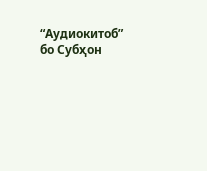“Аудиокитоб” бо Субҳон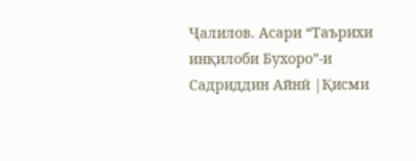Ҷалилов. Асари “Таърихи инқилоби Бухоро”-и Садриддин Айнӣ |Қисми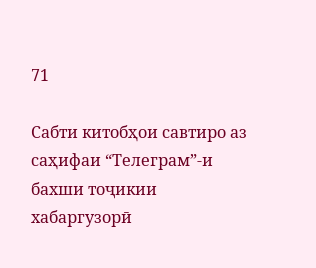71

Cабти китобҳои савтиро аз саҳифаи “Телеграм”-и бахши тоҷикии хабаргузорӣ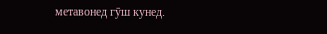метавонед гӯш кунед.